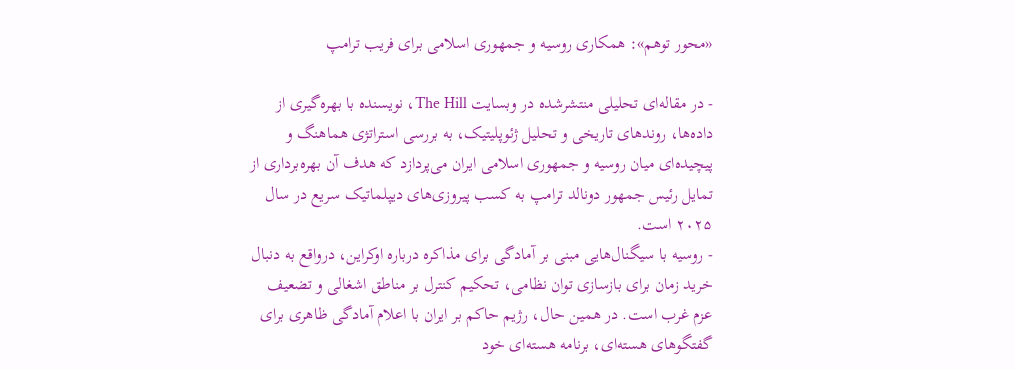«محور توهم»: همکاری روسیه و جمهوری اسلامی برای فریب ترامپ

- در مقاله‌ای تحلیلی منتشرشده در وبسایت The Hill، نویسنده با بهره‌گیری از داده‌ها، روندهای تاریخی و تحلیل ژئوپلیتیک، به بررسی استراتژی هماهنگ و پیچیده‌ای میان روسیه و جمهوری اسلامی ایران می‌پردازد که هدف آن بهره‌برداری از تمایل رئیس‌ جمهور دونالد ترامپ به کسب پیروزی‌های دیپلماتیک سریع در سال ۲۰۲۵ است.
- روسیه با سیگنال‌هایی مبنی بر آمادگی برای مذاکره درباره اوکراین، درواقع به دنبال خرید زمان برای بازسازی توان نظامی، تحکیم کنترل بر مناطق اشغالی و تضعیف عزم غرب است. در همین حال، رژیم حاکم بر ایران با اعلام آمادگی ظاهری برای گفتگوهای هسته‌ای، برنامه هسته‌ای خود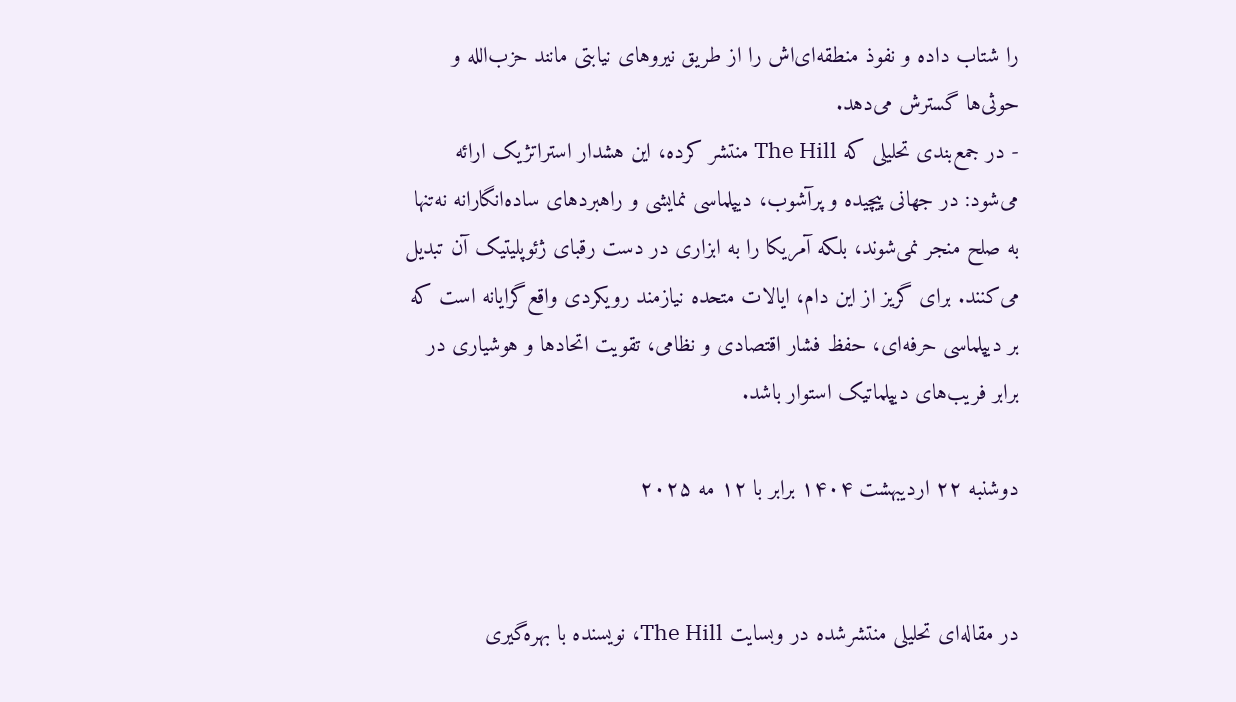را شتاب داده و نفوذ منطقه‌ای‌اش را از طریق نیروهای نیابتی مانند حزب‌الله و حوثی‌ها گسترش می‌دهد.
- در جمع‌بندی تحلیلی که The Hill منتشر کرده، این هشدار استراتژیک ارائه می‌شود: در جهانی پیچیده و پرآشوب، دیپلماسی نمایشی و راهبردهای ساده‌انگارانه نه‌تنها به صلح منجر نمی‌شوند، بلکه آمریکا را به ابزاری در دست رقبای ژئوپلیتیک آن تبدیل می‌کنند. برای گریز از این دام، ایالات متحده نیازمند رویکردی واقع‌گرایانه است که بر دیپلماسی حرفه‌ای، حفظ فشار اقتصادی و نظامی، تقویت اتحادها و هوشیاری در برابر فریب‌های دیپلماتیک استوار باشد.

دوشنبه ۲۲ اردیبهشت ۱۴۰۴ برابر با ۱۲ مه ۲۰۲۵


در مقاله‌ای تحلیلی منتشرشده در وبسایت The Hill، نویسنده با بهره‌گیری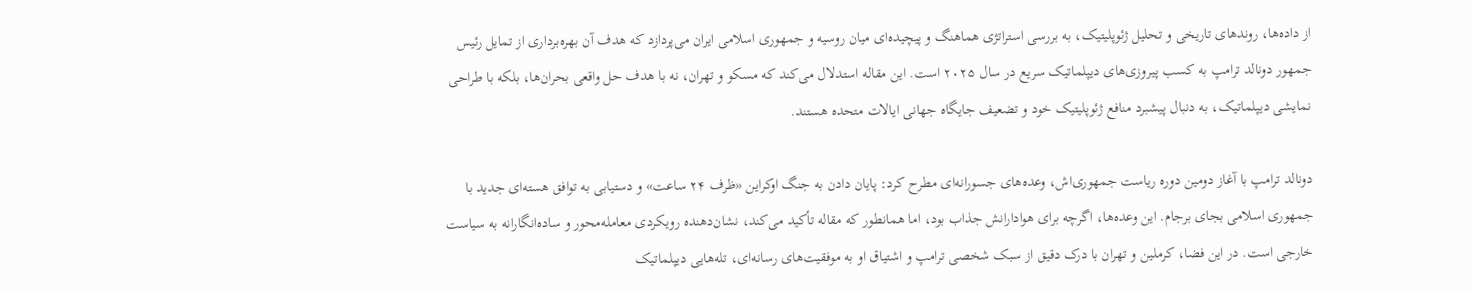از داده‌ها، روندهای تاریخی و تحلیل ژئوپلیتیک، به بررسی استراتژی هماهنگ و پیچیده‌ای میان روسیه و جمهوری اسلامی ایران می‌پردازد که هدف آن بهره‌برداری از تمایل رئیس‌ جمهور دونالد ترامپ به کسب پیروزی‌های دیپلماتیک سریع در سال ۲۰۲۵ است. این مقاله استدلال می‌کند که مسکو و تهران، نه با هدف حل واقعی بحران‌ها، بلکه با طراحی نمایشی دیپلماتیک، به دنبال پیشبرد منافع ژئوپلیتیک خود و تضعیف جایگاه جهانی ایالات متحده هستند.

دونالد ترامپ با آغاز دومین دوره ریاست‌ جمهوری‌اش، وعده‌های جسورانه‌ای مطرح کرد: پایان دادن به جنگ اوکراین «ظرف ۲۴ ساعت» و دستیابی به توافق هسته‌ای جدید با جمهوری اسلامی بجای برجام. این وعده‌ها، اگرچه برای هوادارانش جذاب بود، اما همانطور که مقاله تأکید می‌کند، نشان‌دهنده رویکردی معامله‌محور و ساده‌انگارانه به سیاست خارجی است. در این فضا، کرملین و تهران با درک دقیق از سبک شخصی ترامپ و اشتیاق او به موفقیت‌های رسانه‌ای، تله‌هایی دیپلماتیک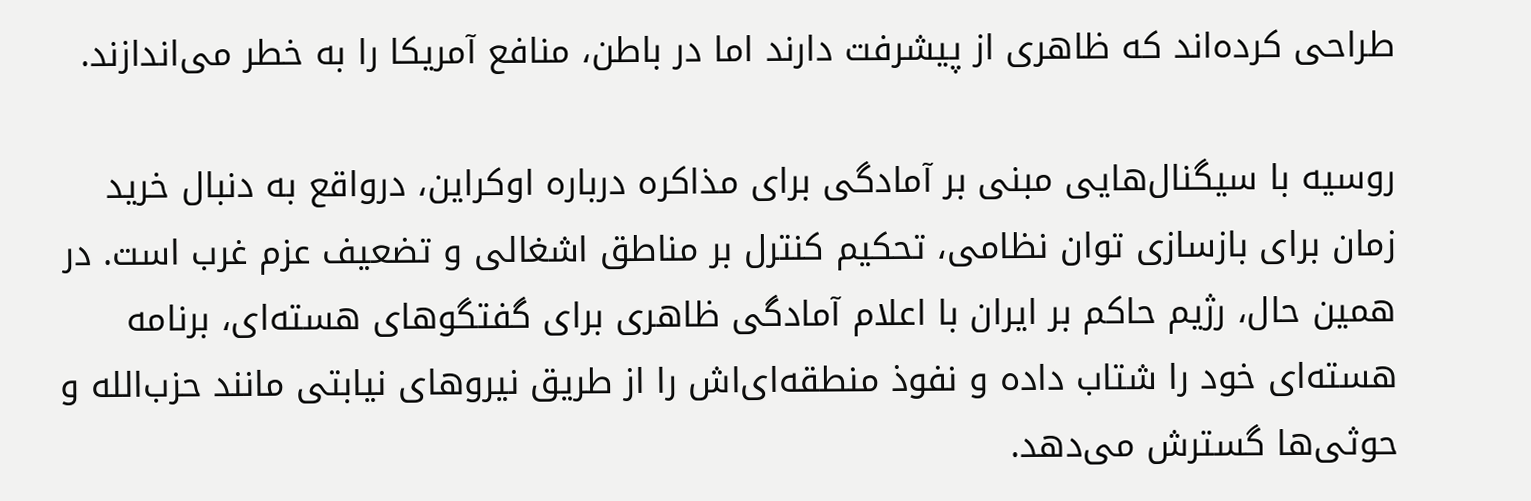طراحی کرده‌اند که ظاهری از پیشرفت دارند اما در باطن، منافع آمریکا را به خطر می‌اندازند.

روسیه با سیگنال‌هایی مبنی بر آمادگی برای مذاکره درباره اوکراین، درواقع به دنبال خرید زمان برای بازسازی توان نظامی، تحکیم کنترل بر مناطق اشغالی و تضعیف عزم غرب است. در همین حال، رژیم حاکم بر ایران با اعلام آمادگی ظاهری برای گفتگوهای هسته‌ای، برنامه هسته‌ای خود را شتاب داده و نفوذ منطقه‌ای‌اش را از طریق نیروهای نیابتی مانند حزب‌الله و حوثی‌ها گسترش می‌دهد.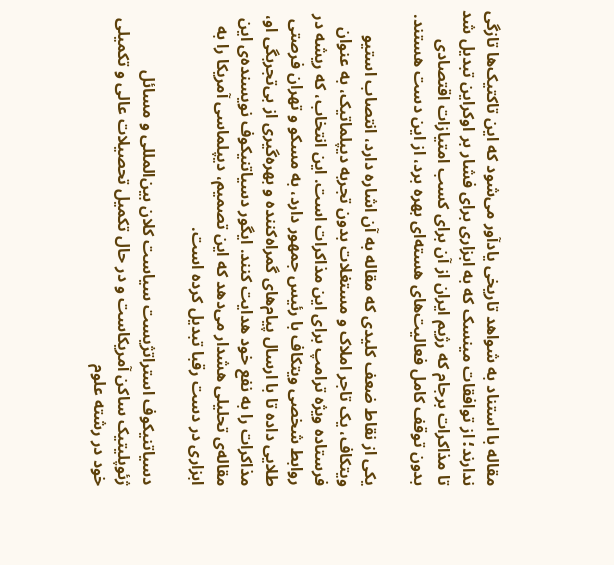مقاله با استناد به شواهد تاریخی یادآور می‌شود که این تاکتیک‌ها تازگی ندارند؛ از توافقات مینسک که به ابزاری برای فشار بر اوکراین تبدیل شد تا مذاکرات برجام که رژیم ایران از آن برای کسب امتیازات اقتصادی بدون توقف کامل فعالیت‌های هسته‌ای بهره برد، از این دست هستند.

یکی از نقاط ضعف کلیدی که مقاله به آن اشاره دارد، انتصاب استیو ویتکاف، یک تاجر املاک و مستغلات بدون تجربه دیپلماتیک، به‌ عنوان فرستاده ویژه ترامپ برای این مذاکرات است. این انتخاب، که ریشه در روابط شخصی ویتکاف با رئیس‌ جمهور دارد، به مسکو و تهران فرصتی طلایی داده تا با ارسال پیام‌های گمراه‌کننده و بهره‌گیری از بی‌تجربگی او، مذاکرات را به نفع خود هدایت کنند. ایگور دسیاتنیکوف نویسنده‌ی این مقاله‌ی تحلیلی هشدار می‌دهد که این تصمیم، دیپلماسی آمریکا را به ابزاری در دست رقبا تبدیل کرده است.

دسیاتنیکوف استراتژیست سیاست کلان بین‌المللی و مسائل ژئوپلیتیک ساکن آمریکاست و در حال تکمیل تحصیلات عالی و تکمیلی خود در رشته علوم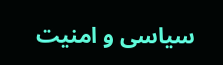سیاسی و امنیت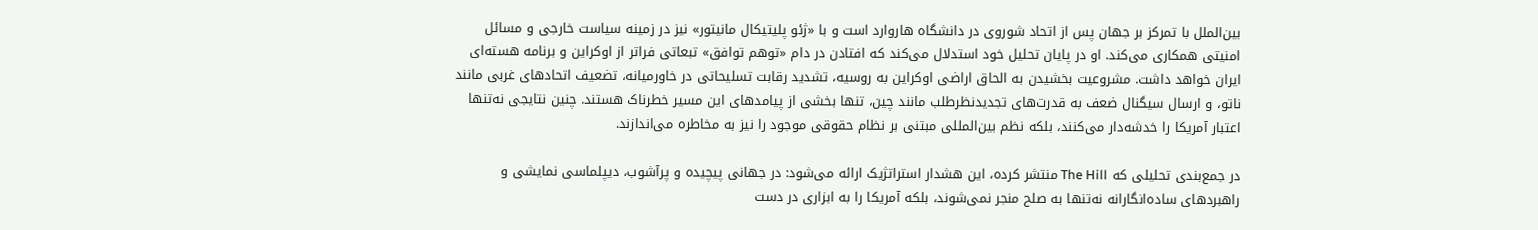بین‌الملل با تمرکز بر جهان پس از اتحاد شوروی در دانشگاه هاروارد است و با «ژئو پلیتیکال مانیتور» نیز در زمینه سیاست خارجی و مسائل امنیتی همکاری می‌کند. او در پایان تحلیل خود استدلال می‌کند که افتادن در دام «توهم توافق» تبعاتی فراتر از اوکراین و برنامه هسته‌ای ایران خواهد داشت. مشروعیت‌ بخشیدن به الحاق اراضی اوکراین به روسیه، تشدید رقابت تسلیحاتی در خاورمیانه، تضعیف اتحادهای غربی مانند ناتو، و ارسال سیگنال ضعف به قدرت‌های تجدیدنظرطلب مانند چین، تنها بخشی از پیامدهای این مسیر خطرناک هستند. چنین نتایجی نه‌تنها اعتبار آمریکا را خدشه‌دار می‌کنند، بلکه نظم بین‌المللی مبتنی بر نظام حقوقی موجود را نیز به مخاطره می‌اندازند.

در جمع‌بندی تحلیلی که The Hill منتشر کرده، این هشدار استراتژیک ارائه می‌شود: در جهانی پیچیده و پرآشوب، دیپلماسی نمایشی و راهبردهای ساده‌انگارانه نه‌تنها به صلح منجر نمی‌شوند، بلکه آمریکا را به ابزاری در دست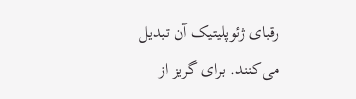رقبای ژئوپلیتیک آن تبدیل می‌کنند. برای گریز از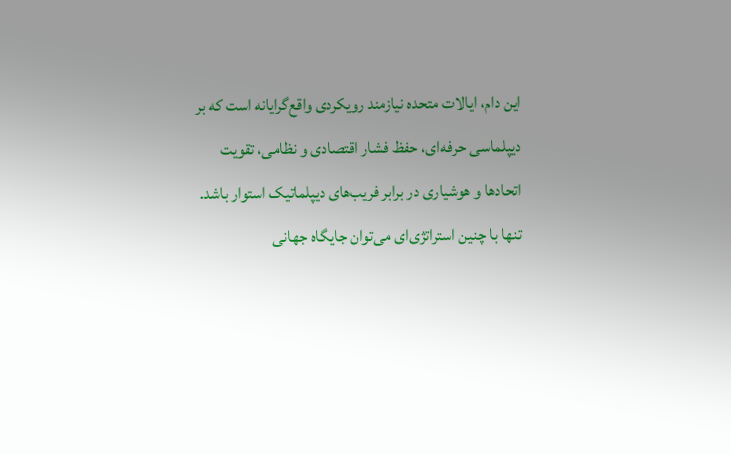این دام، ایالات متحده نیازمند رویکردی واقع‌گرایانه است که بر دیپلماسی حرفه‌ای، حفظ فشار اقتصادی و نظامی، تقویت اتحادها و هوشیاری در برابر فریب‌های دیپلماتیک استوار باشد. تنها با چنین استراتژی‌ای می‌توان جایگاه جهانی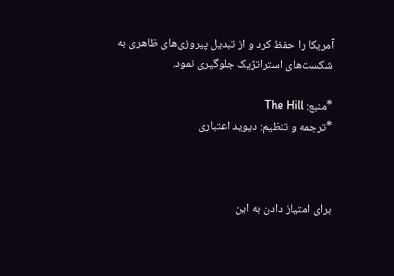آمریکا را حفظ کرد و از تبدیل پیروزی‌های ظاهری به شکست‌های استراتژیک جلوگیری نمود.

*منبع: The Hill
*ترجمه و تنظیم: دیوید اعتباری



برای امتیاز دادن به این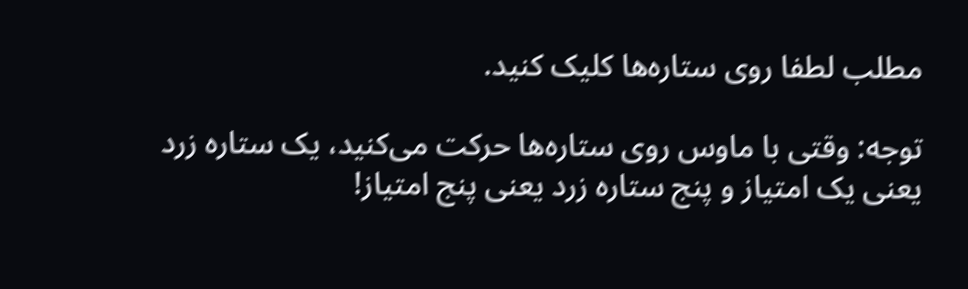مطلب لطفا روی ستاره‌ها کلیک کنید.

توجه: وقتی با ماوس روی ستاره‌ها حرکت می‌کنید، یک ستاره زرد یعنی یک امتیاز و پنج ستاره زرد یعنی پنج امتیاز!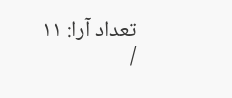تعداد آرا: ۱۱ /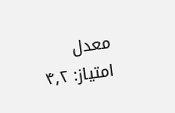معدل امتیاز: ۴٫۲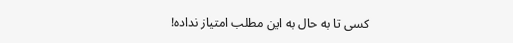کسی تا به حال به این مطلب امتیاز نداده!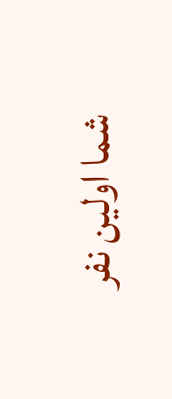شما اولین نفر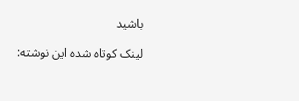باشید

لینک کوتاه شده این نوشته: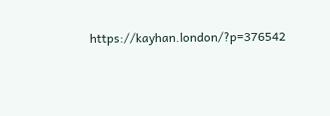https://kayhan.london/?p=376542